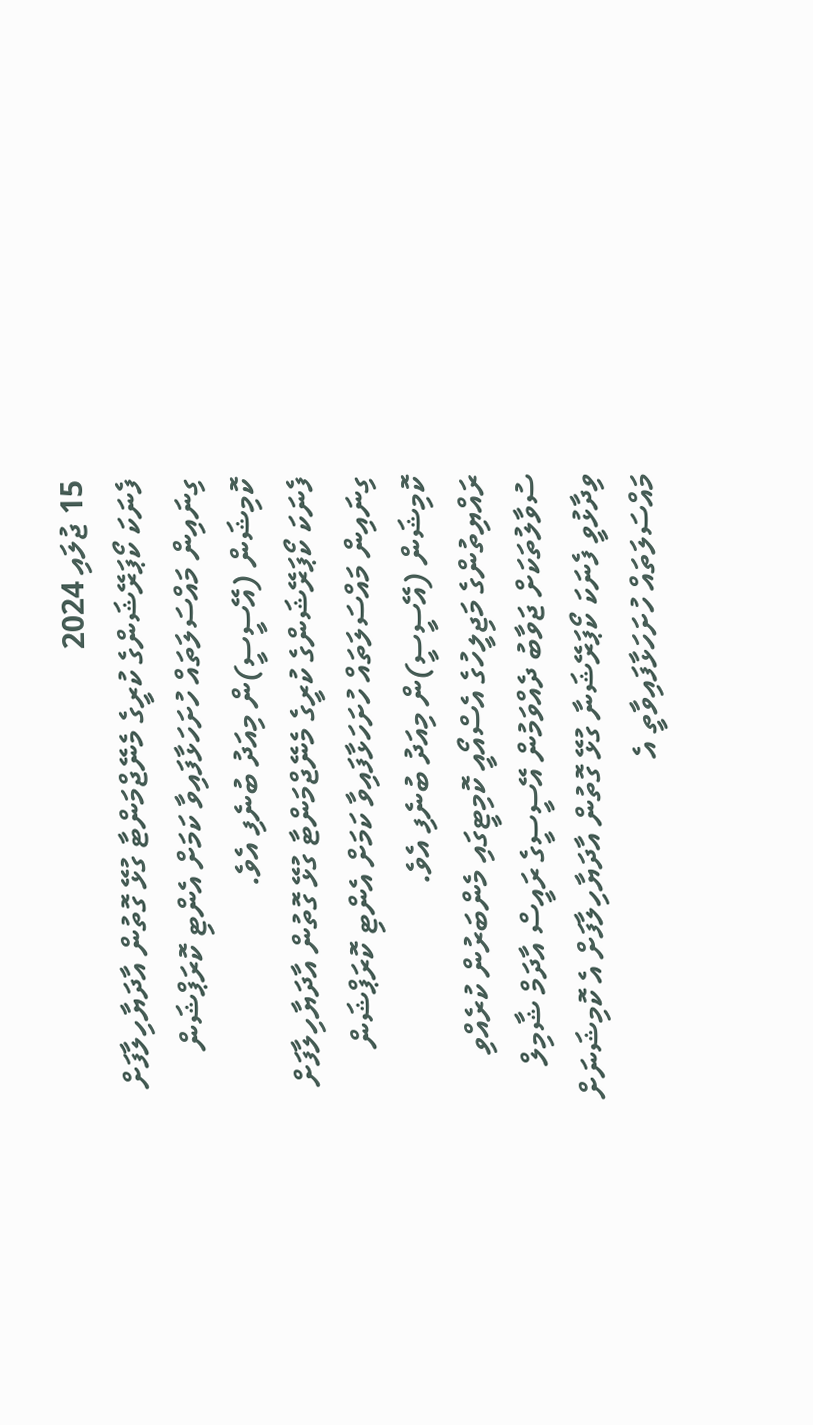15 ޖުލައި 2024
ފެނަކަ ކޯޕަރޭޝަންގެ ކުރީގެ މެނޭޖްމަންޓާ ގުޅޭ ގޮތުން އާދަޔާހިލާފަށް ގިނައިން މައްސަލަތައް ހުށަހަޅާފައިވާ ކަމަށް އެންޓި ކޮރަޕްޝަން ކޮމިޝަން (އޭސީސީ)ން މިއަދު ބުނެފި އެވެ.
ފެނަކަ ކޯޕަރޭޝަންގެ ކުރީގެ މެނޭޖްމަންޓާ ގުޅޭ ގޮތުން އާދަޔާހިލާފަށް ގިނައިން މައްސަލަތައް ހުށަހަޅާފައިވާ ކަމަށް އެންޓި ކޮރަޕްޝަން ކޮމިޝަން (އޭސީސީ)ން މިއަދު ބުނެފި އެވެ.
ރައްޔިތުންގެ މަޖިލީހުގެ އެސްއޯއީ ކޮމިޓީގައި މެންބަރުން ކުރެއްވި ސުވާލުތަކަށް ޖަވާބު ދެއްވަމުން އޭސީސީގެ ރައީސް އާދަމް ޝާމިލް ވިދާޅުވީ ފެނަކަ ކޯޕަރޭޝަނާ ގުޅޭ ގޮތުން އާދަޔާހިލާފަށް އެ ކޮމިޝަނަށް މައްސަލަތައް ހުށަހަޅާފައިވާތީ އެ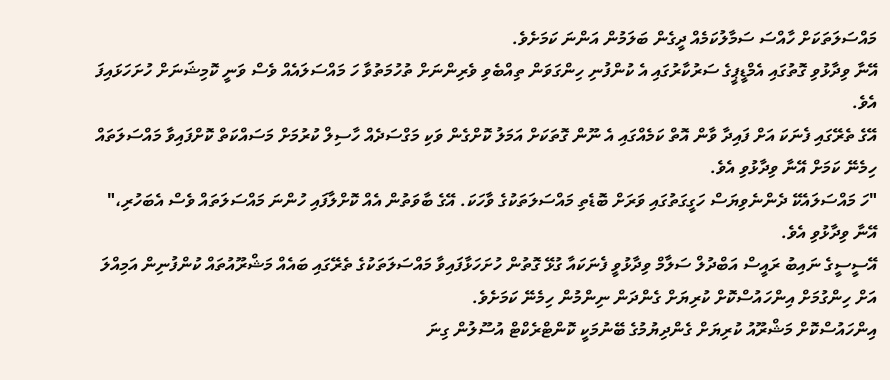މައްސަލަތަކަށް ހާއްސަ ސަމާލުކަމެއް ދީގެން ބަލަމުން އަންނަ ކަމަށެވެ.
އޭނާ ވިދާޅުވި ގޮތުގައި އެމްޑީޕީގެ ސަރުކާރުގައި އެ ކުންފުނި ހިންގަވަން ތިއްބެވި ވެރިންނަށް ތުހުމަތުވާ ހަ މައްސަލައެއް ވެސް ވަނީ ކޮމިޝަނަށް ހުށަހަޅައިފަ އެވެ.
އޭގެ ތެރޭގައި ފެނަކަ އަށް ފައިދާ ވާން އޮތް ކަމެއްގައި އެ ނޫން ގޮތަކަށް އަމަލު ކޮށްގެން ވަކި މަގްސަދެއް ހާސިލް ކުރުމަށް މަސައްކަތް ކޮށްފައިވާ މައްސަލަތައް ހިމެނޭ ކަމަށް އޭނާ ވިދާޅުވި އެވެ.
"ހަ މައްސަލައެކޭ ދެންނެވިޔަސް ހަގީގަތުގައި ވަރަށް ބޮޑެތި މައްސަލަތަކުގެ ވާހަކަ. އޭގެ ބާވަތުން އެއް ކޮށްލާފައި ހުންނަ މައްސަލަތައް ވެސް އެބަހުރި،" އޭނާ ވިދާޅުވި އެވެ.
އޭސީސީގެ ނައިބު ރައީސް އަބްދުލް ސަލާމް ވިދާޅުވީ ފެނަކައާ ގުޅޭ ގޮތުން ހުށަހަޅާފައިވާ މައްސަލަތަކުގެ ތެރޭގައި ބައެއް މަޝްރޫއުތައް ކުންފުނިން އަމިއްލަ އަށް ހިންގުމަށް އިންހައުސްކޮށް ކުރިޔަށް ގެންދަން ނިންމުން ހިމެނޭ ކަމަށެވެ.
އިންހައުސްކޮށް މަޝްރޫއު ކުރިޔަށް ގެންދިޔުމުގެ ބޭނުމަކީ ކޮންޓްރެކްޓް އުސޫލުން ގިނަ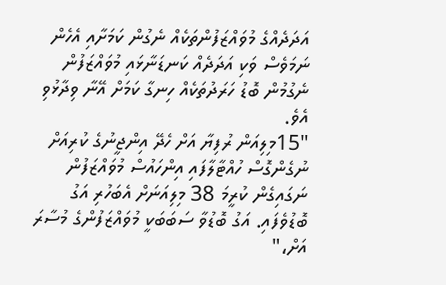އަދަދެއްގެ މުވައްޒަފުންތަކެއް ނެގުން ކަމަށާއި އެހެން ނަމަވެސް ވަކި އަދަދެއް ކަނޑަނާޅައި މުވައްޒަފުން ނެގުމުން ބޮޑު ހަރަދުތަކެއް ހިނގާ ކަމަށް އޭނާ ވިދާޅުވި އެވެ.
"15މިލިއަން ރުފިޔާ އަށް ހެދޭ އިންޖީނުގެ ކުރިއަށް ނުގެންގޮސް ހުއްޓާލާފައި އިންހައުސް މުވައްޒަފުން ނަގައިގެން ކުރީމަ 38 މިލިއަނަށް އެބަހުރި އަގު ބޮޑުވެފައި. އަގު ބޮޑުވާ ސަބަބަކީ މުވައްޒަފުންގެ މުސާރަ އަށް،"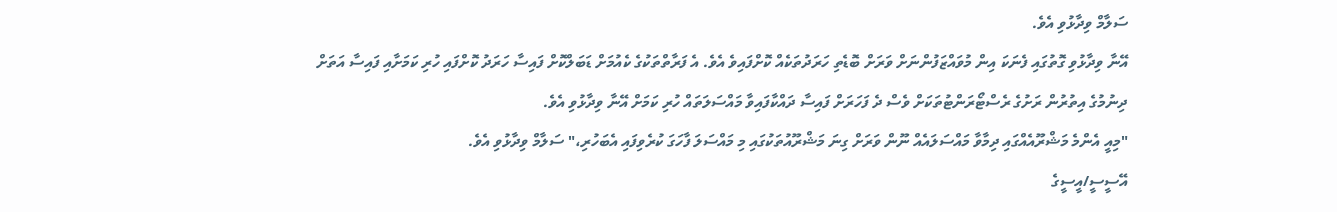ސަލާމް ވިދާޅުވި އެވެ.
އޭނާ ވިދާޅުވި ގޮތުގައި ފެނަކަ އިން މުވައްޒަފުންނަށް ވަރަށް ބޮޑެތި ހަރަދުތަކެއް ކޮށްފައިވެ އެވެ. އެ ފަރާތްތަކުގެ ކެއުމަށް ޑަބަލްކޮށް ފައިސާ ހަރަދު ކޮށްފައި ހުރި ކަމަށާއި ފައިސާ އަތަށް ދިނުމުގެ އިތުރުން ރަށުގެ ރެސްޓޯރަންޓުތަކަށް ވެސް ދެ ފަހަރަށް ފައިސާ ދައްކާފައިވާ މައްސަލަތައް ހުރި ކަމަށް އޭނާ ވިދާޅުވި އެވެ.
"މިއީ އެންމެ މަޝްރޫއެއްގައި ދިމާވާ މައްސަލައެއް ނޫން ވަރަށް ގިނަ މަޝްރޫއުތަކުގައި މި މައްސަލަ ފާހަގަ ކުރެވިފައި އެބަހުރި،" ސަލާމް ވިދާޅުވި އެވެ.
އޭސީސީ/އީސީގެ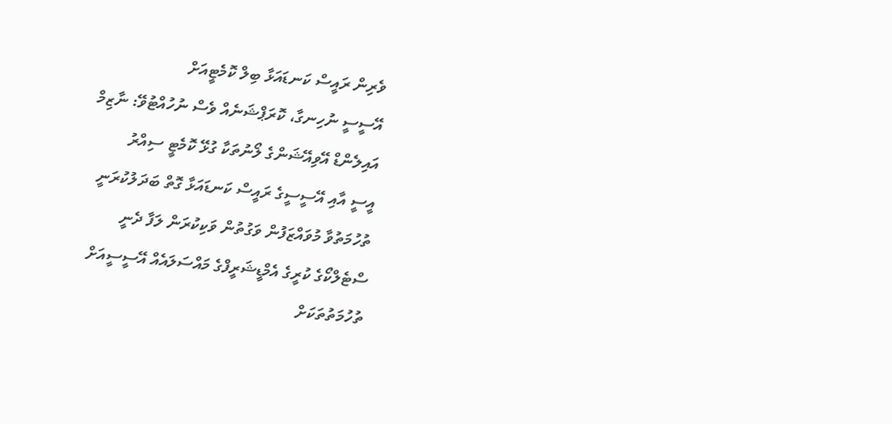ވެރިން ރައީސް ކަނޑައަޅާ ބިލް ކޮމެޓީއަށް
އޭސީސީ ނުހިނގާ، ކޮރަޕްޝަނެއް ވެސް ނުހުއްޓުވޭ: ނާޒިމް
އައިލެންޑް އޭވިއޭޝަންގެ ލޯނުތަކާ ގުޅޭ ކޮމެޓީ ސިއްރު
އީސީ އާއި އޭސީސީގެ ރައީސް ކަނޑައަޅާ ގޮތް ބަދަލުކުރަނީ
ތުހުމަތުވާ މުވައްޒަފުން ވަގުތުން ވަކިކުރަން ލަފާ ދެނީ
ސްޓެލްކޯގެ ކުރީގެ އެމްޑީޝަރީފްގެ މައްސަލައެއް އޭސީސީއަށް
ތުހުމަތުތަކަށް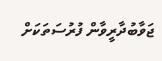ޖަވާބުދާރީވާން ފުރުސަތަކަށް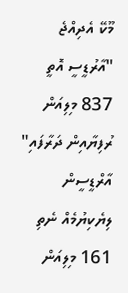މޫކޭ އެދިއްޖެ
"އާރުޑީސީ އޮތީ 837 މިލިއަން ރުފިޔާއިން ދަރާފައި"
އާރްޑީސީން ލިޔެކިޔުމެއް ނެތި 161 މިލިއަން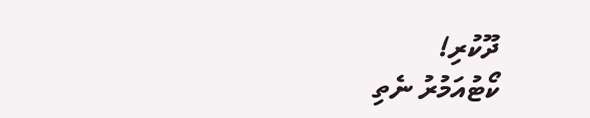ދޫކުރި!
ކޯޓުއަމުރު ނެތި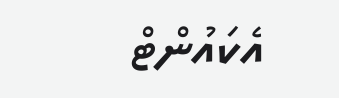އެކައުންޓް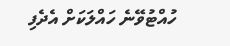ހުއްޓުވޭނެ ހައްލަކަށް އެދެފި